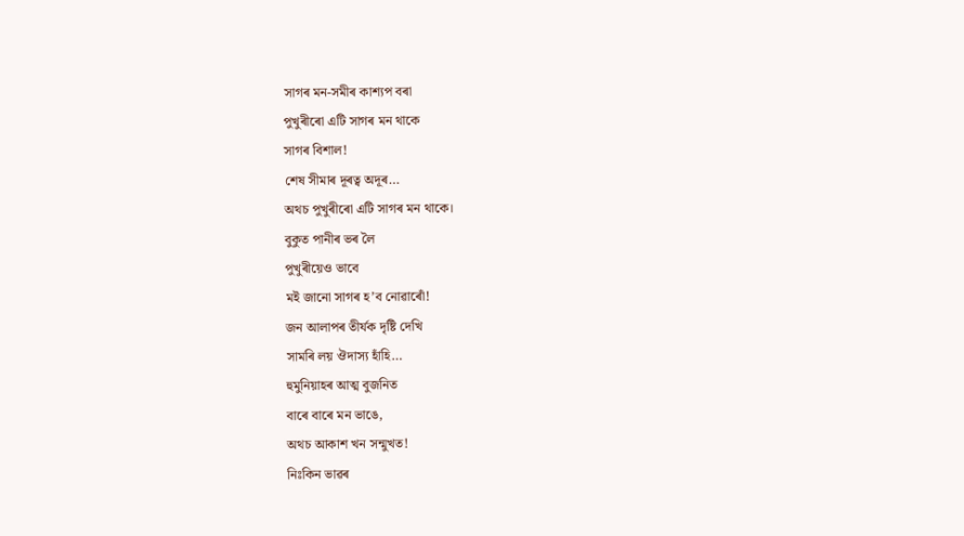সাগৰ মন-সমীৰ কাশ্যপ বৰা
পুখুৰীৰো এটি সাগৰ মন থাকে
সাগৰ বিশাল!
শেষ সীমাৰ দূৰত্ব অদূৰ…
অথচ পুখুৰীৰো এটি সাগৰ মন থাকে।
বুকুত পানীৰ ভৰ লৈ
পুখুৰীয়েও ভাবে
মই জানো সাগৰ হ’ব নোৱাৰোঁ!
জন আলাপৰ তীৰ্যক দৃষ্টি দেখি
সামৰি লয় ঔদাস্য হাঁহি…
হুমুনিয়াহৰ আত্ম বুজনিত
বাৰে বাৰে মন ভাঙে,
অথচ আকাশ খন সন্মুখত!
নিঃকিন ভাৱৰ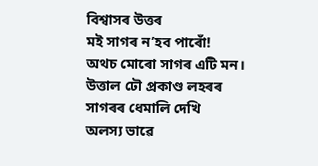বিশ্বাসৰ উত্তৰ
মই সাগৰ ন’হব পাৰোঁ!
অথচ মোৰো সাগৰ এটি মন।
উত্তাল ঢৌ প্ৰকাণ্ড লহৰৰ
সাগৰৰ ধেমালি দেখি
অলস্য ভাৱে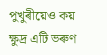পুখুৰীয়েও কয়
ক্ষুদ্ৰ এটি ভৰুণ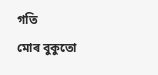গতি
মোৰ বুকুতো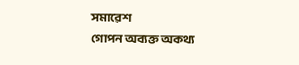সমাৱেশ
গোপন অব্যক্ত অকথ্য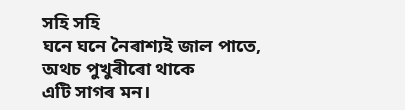সহি সহি
ঘনে ঘনে নৈৰাশ্যই জাল পাতে,
অথচ পুখুৰীৰো থাকে
এটি সাগৰ মন।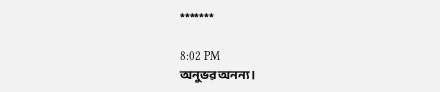*******

8:02 PM
অনুভৱ অনন্য।